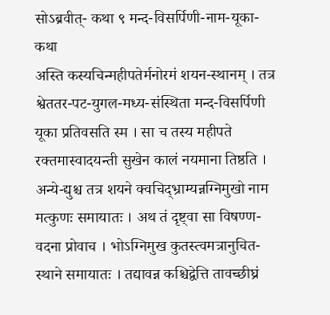सोऽब्रवीत्- कथा ९ मन्द-विसर्पिणी-नाम-यूका-कथा
अस्ति कस्यचिन्महीपतेर्मनोरमं शयन-स्थानम् । तत्र श्वेततर-पट-युगल-मध्य-संस्थिता मन्द-विसर्पिणी यूका प्रतिवसति स्म । सा च तस्य महीपते रक्तमास्वादयन्ती सुखेन कालं नयमाना तिष्ठति । अन्ये-द्युश्च तत्र शयने क्वचिद्भ्राम्यन्नग्निमुखो नाम मत्कुणः समायातः । अथ तं दृष्ट्वा सा विषण्ण-वदना प्रोवाच । भोऽग्निमुख कुतस्त्वमत्रानुचित-स्थाने समायातः । तद्यावन्न कश्चिद्वेत्ति तावच्छीघ्रं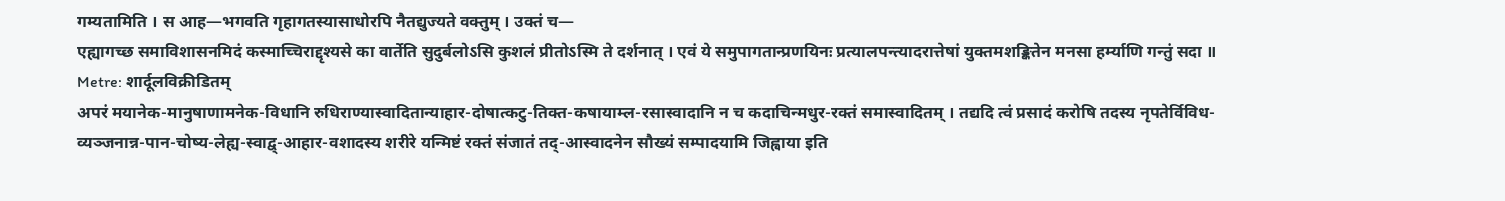गम्यतामिति । स आह—भगवति गृहागतस्यासाधोरपि नैतद्युज्यते वक्तुम् । उक्तं च—
एह्यागच्छ समाविशासनमिदं कस्माच्चिराद्दृश्यसे का वार्तेति सुदुर्बलोऽसि कुशलं प्रीतोऽस्मि ते दर्शनात् । एवं ये समुपागतान्प्रणयिनः प्रत्यालपन्त्यादरात्तेषां युक्तमशङ्कितेन मनसा हर्म्याणि गन्तुं सदा ॥
Metre: शार्दूलविक्रीडितम्
अपरं मयानेक-मानुषाणामनेक-विधानि रुधिराण्यास्वादितान्याहार-दोषात्कटु-तिक्त-कषायाम्ल-रसास्वादानि न च कदाचिन्मधुर-रक्तं समास्वादितम् । तद्यदि त्वं प्रसादं करोषि तदस्य नृपतेर्विविध-व्यञ्जनान्न-पान-चोष्य-लेह्य-स्वाद्व्-आहार-वशादस्य शरीरे यन्मिष्टं रक्तं संजातं तद्-आस्वादनेन सौख्यं सम्पादयामि जिह्वाया इति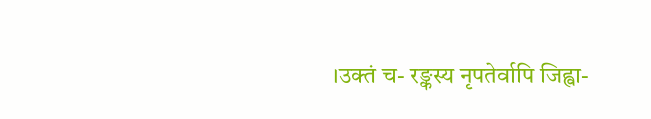।उक्तं च- रङ्कस्य नृपतेर्वापि जिह्वा-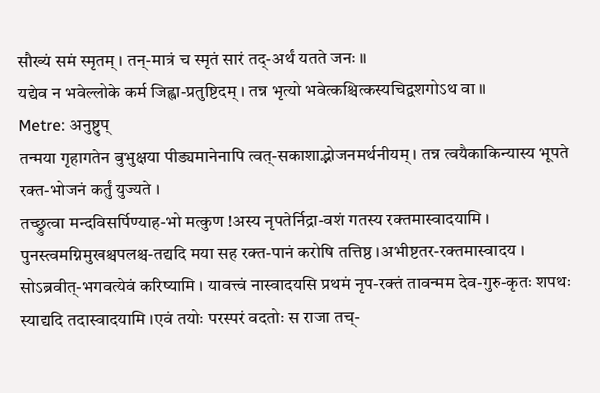सौख्यं समं स्मृतम् । तन्-मात्रं च स्मृतं सारं तद्-अर्थं यतते जनः ॥
यद्येव न भवेल्लोके कर्म जिह्वा-प्रतुष्टिदम् । तन्न भृत्यो भवेत्कश्चित्कस्यचिद्वशगोऽथ वा ॥
Metre: अनुष्टुप्
तन्मया गृहागतेन बुभुक्षया पीड्यमानेनापि त्वत्-सकाशाद्भोजनमर्थनीयम् । तन्न त्वयैकाकिन्यास्य भूपते रक्त-भोजनं कर्तुं युज्यते ।
तच्छ्रुत्वा मन्दविसर्पिण्याह-भो मत्कुण !अस्य नृपतेर्निद्रा-वशं गतस्य रक्तमास्वादयामि ।
पुनस्त्वमग्निमुखश्चपलश्च-तद्यदि मया सह रक्त-पानं करोषि तत्तिष्ठ ।अभीष्टतर-रक्तमास्वादय । सोऽब्रवीत्-भगवत्येवं करिष्यामि । यावत्त्वं नास्वादयसि प्रथमं नृप-रक्तं तावन्मम देव-गुरु-कृतः शपथः स्याद्यदि तदास्वादयामि ।एवं तयोः परस्परं वदतोः स राजा तच्-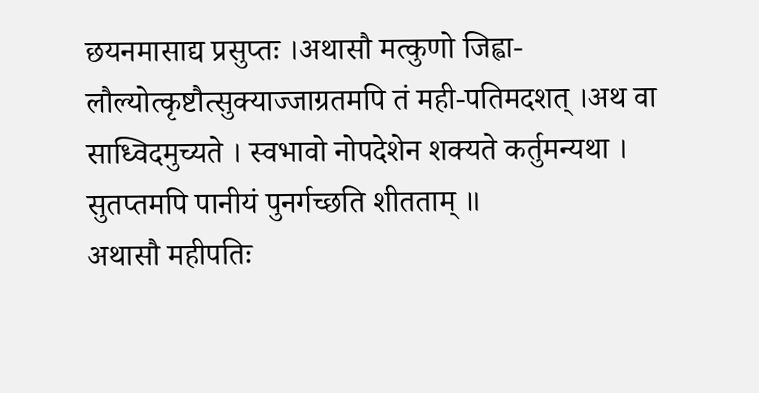छयनमासाद्य प्रसुप्तः ।अथासौ मत्कुणो जिह्वा-लौल्योत्कृष्टौत्सुक्याज्जाग्रतमपि तं मही-पतिमदशत् ।अथ वा साध्विदमुच्यते । स्वभावो नोपदेशेन शक्यते कर्तुमन्यथा । सुतप्तमपि पानीयं पुनर्गच्छति शीतताम् ॥
अथासौ महीपतिः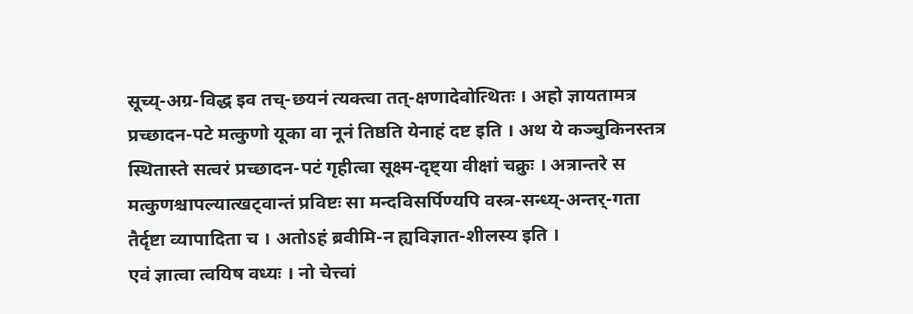सूच्य्-अग्र-विद्ध इव तच्-छयनं त्यक्त्वा तत्-क्षणादेवोत्थितः । अहो ज्ञायतामत्र प्रच्छादन-पटे मत्कुणो यूका वा नूनं तिष्ठति येनाहं दष्ट इति । अथ ये कञ्चुकिनस्तत्र स्थितास्ते सत्वरं प्रच्छादन-पटं गृहीत्वा सूक्ष्म-दृष्ट्या वीक्षां चक्रुः । अत्रान्तरे स मत्कुणश्चापल्यात्खट्वान्तं प्रविष्टः सा मन्दविसर्पिण्यपि वस्त्र-सन्ध्य्-अन्तर्-गता तैर्दृष्टा व्यापादिता च । अतोऽहं ब्रवीमि-न ह्यविज्ञात-शीलस्य इति ।
एवं ज्ञात्वा त्वयिष वध्यः । नो चेत्त्वां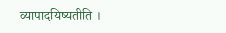व्यापादयिष्यतीति ।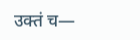उक्तं च—